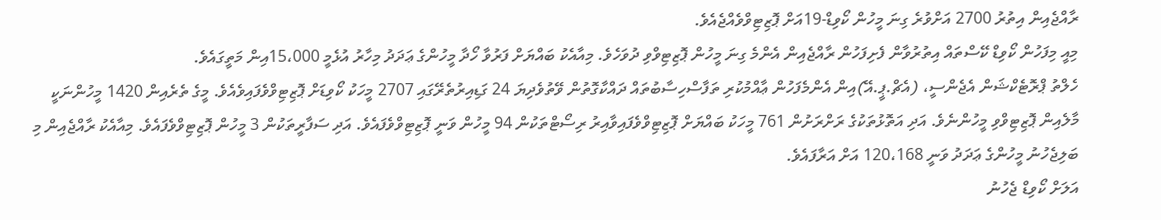ރާއްޖެއިން އިތުރު 2700 އަށްވުރެ ގިނަ މީހުން ކޯވިޑް-19އަށް ޕޮޒިޓިވްވެއްޖެއެވެ.
މިއީ މިފަހުން ކޯވިޑް ކޭސްތައް އިތުރުވާން ފެށިފަހުން ރާއްޖެއިން އެންމެ ގިނަ މީހުން ޕޮޒިޓިވްވި ދުވަހެވެ. މިއާއެކު ބައްޔަށް ފަރުވާ ހޯދާ މީހުންގެ ޢަދަދު މިހާރު އުޅެމީ 15،000އިން މަތީގައެވެ.
ހެލްތު ޕްރޮޓެކްޝަން އެޖެންސީ، (އެޗް.ޕީ.އޭ)އިން އެންމެފަހުން ޢާއްމުކުރި ތަފާސްހިސާބުތައް ދައްކާގޮތުން ވޭތުވެދިޔަ 24 ގަޑިއިރުތެރޭގައި 2707 މީހަކު ކޯވިޑަށް ޕޮޒިޓިވްވެފައިވެއެވެ. މީގެ ތެރެއިން 1420 މީހުންނަކީ މާލެއިން ޕޮޒިޓިވްވި މީހުންނެވެ. އަދި އަތޮޅުތަކުގެ ރަށްރަށުން 761 މީހަކު ބައްޔަށް ޕޮޒިޓިވްވެފައިވާއިރު ރިސޯޓްތަކުން 94 މީހުން ވަނީ ޕޮޒިޓިވްވެފައެވެ. އަދި ސަފާރީތަކުން 3 މީހުން ޕޮޒިޓިވްވެފައެވެ. މިއާއެކު ރާއްޖެއިން މި ބަލިޖެހުނު މީހުންގެ ޢަދަދު ވަނީ 120،168 އަށް އަރާފައެވެ.
އަލަށް ކޯވިޑް ޖެހުނު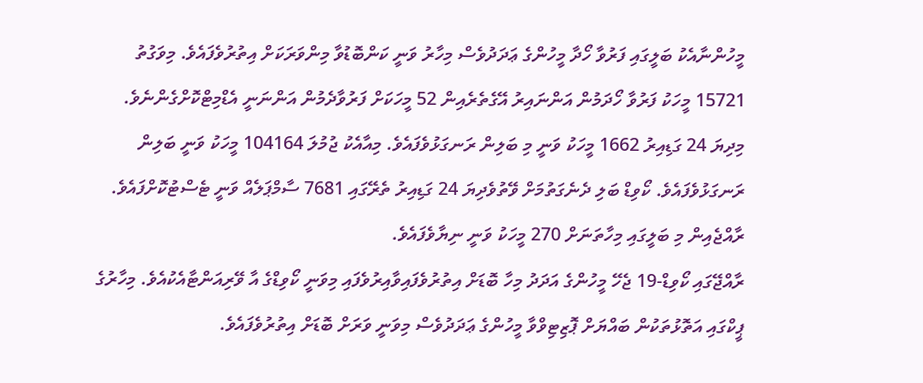މީހުންނާއެކު ބަލީގައި ފަރުވާ ހޯދާ މީހުންގެ ޢަދަދުވެސް މިހާރު ވަނީ ކަންބޮޑުވާ މިންވަރަކަށް އިތުރުވެފައެވެ. މިވަގުތު 15721 މީހަކު ފަރުވާ ހޯދަމުން އަންނައިރު އޭގެތެރެއިން 52 މީހަކަށް ފަރުވާދެމުން އަންނަނީ އެޑްމިޓްކޮށްގެންނެވެ.
މިދިޔަ 24 ގަޑިއިރު 1662 މީހަކު ވަނީ މި ބަލިން ރަނގަޅުވެފައެވެ. މިއާއެކު ޖުމުލަ 104164 މީހަކު ވަނީ ބަލިން ރަނގަޅުވެފައެވެ. ކޯވިޑް ބަލި ދެނެގަތުމަށް ވޭތުވެދިޔަ 24 ގަޑިއިރު ތެރޭގައި 7681 ސާމްޕަލެއް ވަނީ ޓެސްޓުކޮށްފައެވެ. ރާއްޖެއިން މި ބަލީގައި މިހާތަނަށް 270 މީހަކު ވަނީ ނިޔާވެފައެވެ.
ރާއްޖޭގައި ކޯވިޑް-19 ޖެހޭ މީހުންގެ އަދަދު މިހާ ބޮޑަށް އިތުރުވެފައިވާއިރުވެފައި މިވަނީ ކޯވިޑްގެ އާ ވޭރިއަންޓާއެކުއެވެ. މިހާރުގެ ޕީކްގައި އަތޮޅުތަކުން ބައްޔަށް ޕޮޒިޓިވްވާ މީހުންގެ ޢަދަދުވެސް މިވަނީ ވަރަށް ބޮޑަށް އިތުރުވެފައެވެ.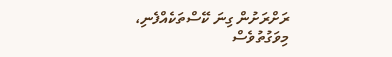ރަށްރަށުން ގިނަ ކޭސްތަކެއްފެނި، މިވަގުތުވެސް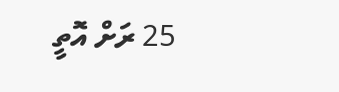25 ރަށް އޮތީ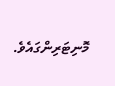މޮނިޓަރިންގައެވެ.